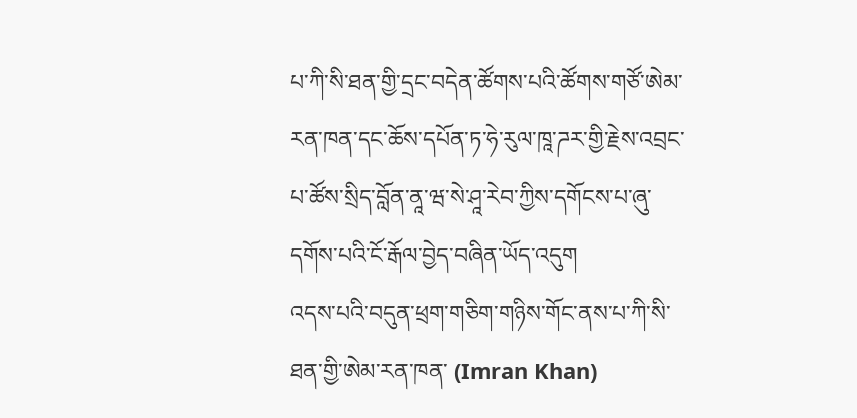པ་ཀི་སི་ཐན་གྱི་དྲང་བདེན་ཚོགས་པའི་ཚོགས་གཙོ་ཨེམ་རན་ཁན་དང་ཆོས་དཔོན་ཏ་ཧེ་རུལ་ཁཱ་ཌར་གྱི་རྗེས་འབྲང་པ་ཚོས་སྲིད་བློན་ནཱ་ཝ་སེ་ཤཱ་རེབ་ཀྱིས་དགོངས་པ་ཞུ་དགོས་པའི་ངོ་རྒོལ་བྱེད་བཞིན་ཡོད་འདུག
འདས་པའི་བདུན་ཕྲག་གཅིག་གཉིས་གོང་ནས་པ་ཀི་སི་ཐན་གྱི་ཨེམ་རན་ཁན་ (Imran Khan)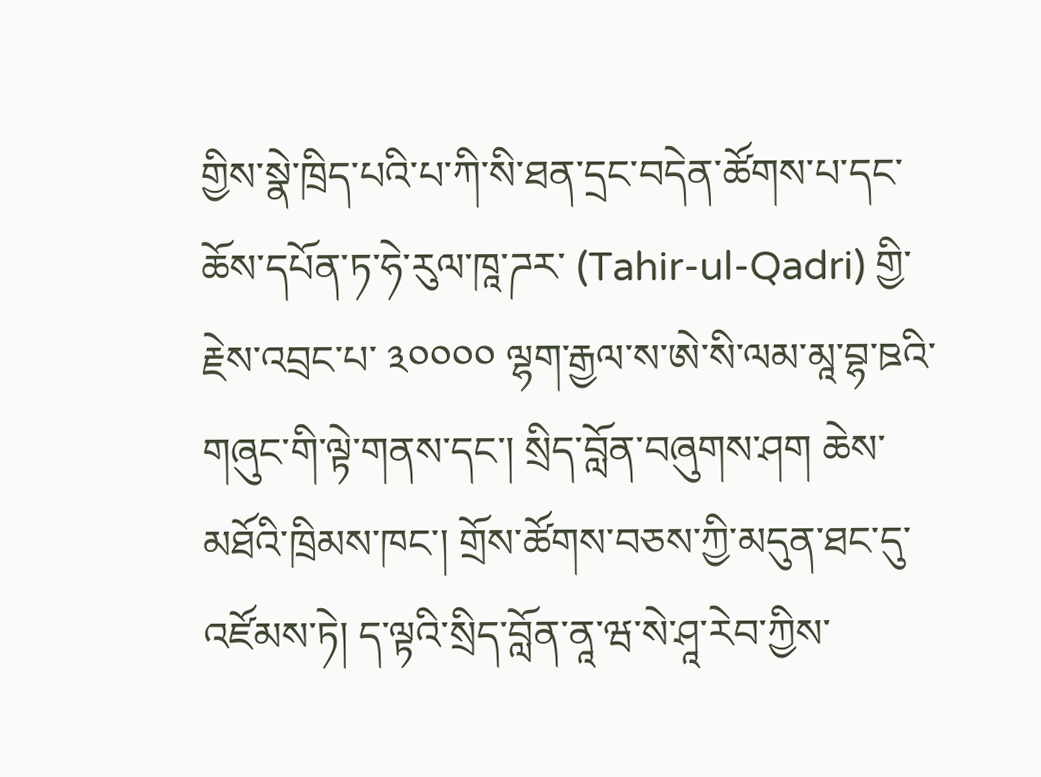གྱིས་སྣེ་ཁྲིད་པའི་པ་ཀི་སི་ཐན་དྲང་བདེན་ཚོགས་པ་དང་ཆོས་དཔོན་ཏ་ཧེ་རུལ་ཁཱ་ཌར་ (Tahir-ul-Qadri) གྱི་རྗེས་འབྲང་པ་ ༣༠༠༠༠ ལྷག་རྒྱལ་ས་ཨེ་སི་ལམ་མཱ་བྷ་ཋའི་གཞུང་གི་ལྟེ་གནས་དང་། སྲིད་བློན་བཞུགས་ཤག ཆེས་མཐོའི་ཁྲིམས་ཁང་། གྲོས་ཚོགས་བཅས་ཀྱི་མདུན་ཐང་དུ་འཛོམས་ཏེ། ད་ལྟའི་སྲིད་བློན་ནཱ་ཝ་སེ་ཤཱ་རེབ་ཀྱིས་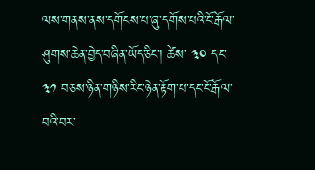ལས་གནས་ནས་དགོངས་པ་ཞུ་དགོས་པའི་ངོ་རྒོལ་ཤུགས་ཆེན་བྱེད་བཞིན་ཡོད་ཅིང་། ཚེས་ ༣༠ དང་ ༣༡ བཅས་ཉིན་གཉིས་རིང་ཉེན་རྟོག་པ་དང་ངོ་རྒོལ་བའི་བར་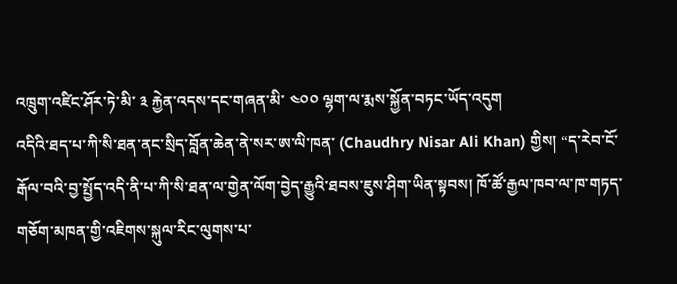འཁྲུག་འཛིང་ཤོར་ཏེ་མི་ ༣ རྐྱེན་འདས་དང་གཞན་མི་ ༤༠༠ ལྷག་ལ་རྨས་སྐྱོན་བཏང་ཡོད་འདུག
འདིའི་ཐད་པ་ཀི་སི་ཐན་ནང་སྲིད་བློན་ཆེན་ནེ་སར་ཨ་ལི་ཁན་ (Chaudhry Nisar Ali Khan) གྱིས། “ད་རེབ་ངོ་རྒོལ་བའི་བྱ་སྤྱོད་འདི་ནི་པ་ཀི་སི་ཐན་ལ་གྱེན་ལོག་བྱེད་རྒྱུའི་ཐབས་ཇུས་ཤིག་ཡིན་སྟབས། ཁོ་ཚོ་རྒྱལ་ཁབ་ལ་ཁ་གཏད་གཅོག་མཁན་གྱི་འཇིགས་སྐུལ་རིང་ལུགས་པ་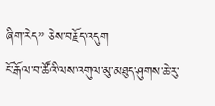ཞིག་རེད” ཅེས་བརྗོད་འདུག
ངོ་རྒོལ་བ་ཚོའི་ལས་འགུལ་མུ་མཐུད་ཤུགས་ཆེ་རུ་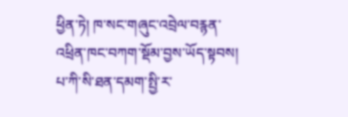ཕྱིན་ཏེ། ཁ་སང་གཞུང་འབྲེལ་བརྙན་འཕྲིན་ཁང་བཀག་སྡོམ་བྱས་ཡོད་སྟབས། པ་ཀི་སི་ཐན་དམག་སྤྱི་ར་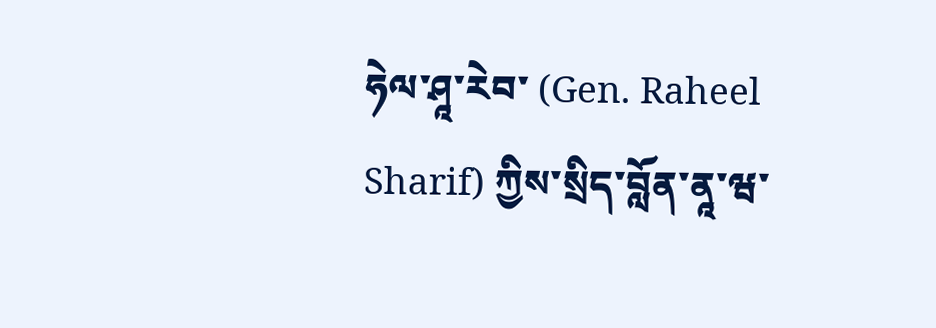ཧེལ་ཤཱ་རེབ་ (Gen. Raheel Sharif) ཀྱིས་སྲིད་བློན་ནཱ་ཝ་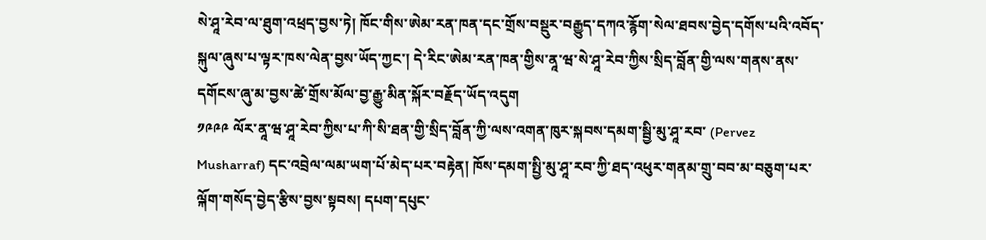སེ་ཤཱ་རེབ་ལ་ཐུག་འཕྲད་བྱས་ཏེ། ཁོང་གིས་ཨེམ་རན་ཁན་དང་གྲོས་བསྡུར་བརྒྱུད་དཀའ་རྙོག་སེལ་ཐབས་བྱེད་དགོས་པའི་འབོད་སྐུལ་ཞུས་པ་ལྟར་ཁས་ལེན་བྱས་ཡོད་ཀྱང་། དེ་རིང་ཨེམ་རན་ཁན་གྱིས་ནཱ་ཝ་སེ་ཤཱ་རེབ་ཀྱིས་སྲིད་བློན་གྱི་ལས་གནས་ནས་དགོངས་ཞུ་མ་བྱས་ཚེ་གྲོས་མོལ་བྱ་རྒྱུ་མིན་སྐོར་བརྗོད་ཡོད་འདུག
༡༩༩༩ ལོར་ནཱ་ཝ་ཤཱ་རེབ་ཀྱིས་པ་ཀི་སི་ཐན་གྱི་སྲིད་བློན་ཀྱི་ལས་འགན་ཁུར་སྐབས་དམག་སྦྱི་མུ་ཤཱ་རབ་ (Pervez Musharraf) དང་འབྲེལ་ལམ་ཡག་པོ་མེད་པར་བརྟེན། ཁོས་དམག་སྤྱི་མུ་ཤཱ་རབ་ཀྱི་ཐད་འཕུར་གནམ་གྲུ་བབ་མ་བཅུག་པར་ལྐོག་གསོད་བྱེད་རྩིས་བྱས་སྟབས། དཔག་དཔུང་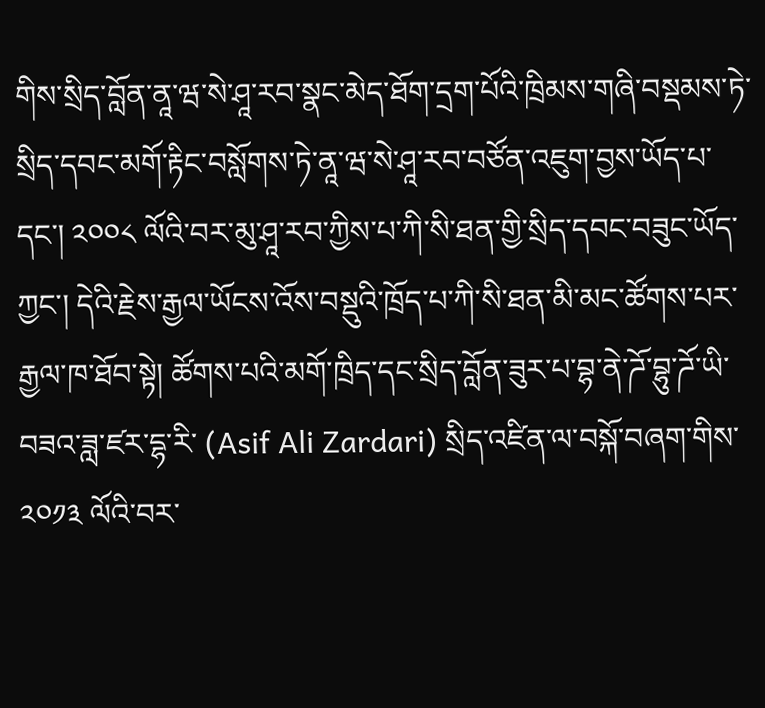གིས་སྲིད་བློན་ནཱ་ཝ་སེ་ཤཱ་རབ་སྣང་མེད་ཐོག་དྲག་པོའི་ཁྲིམས་གཞི་བསྡམས་ཏེ་སྲིད་དབང་མགོ་རྟིང་བསློགས་ཏེ་ནཱ་ཝ་སེ་ཤཱ་རབ་བཙོན་འཇུག་བྱས་ཡོད་པ་དང་། ༢༠༠༨ ལོའི་བར་མུ་ཤཱ་རབ་ཀྱིས་པ་ཀི་སི་ཐན་གྱི་སྲིད་དབང་བཟུང་ཡོད་ཀྱང་། དེའི་རྗེས་རྒྱལ་ཡོངས་འོས་བསྡུའི་ཁྲོད་པ་ཀི་སི་ཐན་མི་མང་ཚོགས་པར་རྒྱལ་ཁ་ཐོབ་སྟེ། ཚོགས་པའི་མགོ་ཁྲིད་དང་སྲིད་བློན་ཟུར་པ་བྷ་ནེ་ཌོ་བྷུ་ཌོ་ཡི་བཟའ་ཟླ་ཛར་དྷ་རི་ (Asif Ali Zardari) སྲིད་འཛིན་ལ་བསྐོ་བཞག་གིས་ ༢༠༡༣ ལོའི་བར་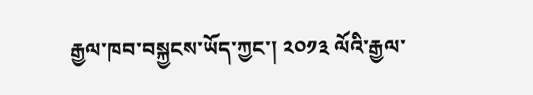རྒྱལ་ཁབ་བསྐྱངས་ཡོད་ཀྱང་། ༢༠༡༣ ལོའི་རྒྱལ་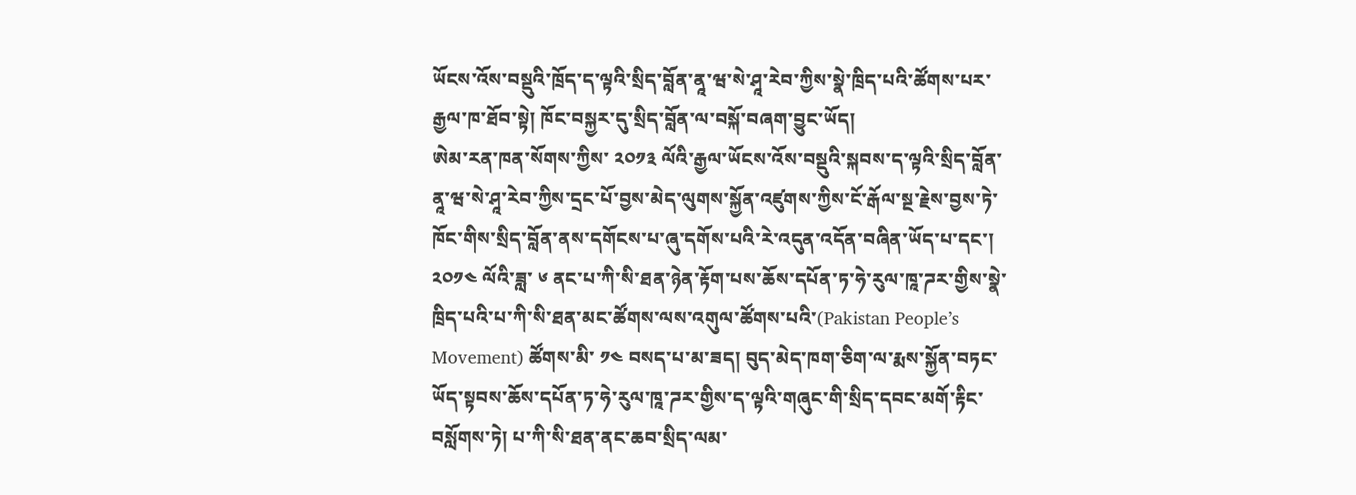ཡོངས་འོས་བསྡུའི་ཁྲོད་ད་ལྟའི་སྲིད་བློན་ནཱ་ཝ་སེ་ཤཱ་རེབ་ཀྱིས་སྣེ་ཁྲིད་པའི་ཚོགས་པར་རྒྱལ་ཁ་ཐོབ་སྟེ། ཁོང་བསྐྱར་དུ་སྲིད་བློན་ལ་བསྐོ་བཞག་བྱུང་ཡོད།
ཨེམ་རན་ཁན་སོགས་ཀྱིས་ ༢༠༡༣ ལོའི་རྒྱལ་ཡོངས་འོས་བསྡུའི་སྐབས་ད་ལྟའི་སྲིད་བློན་ནཱ་ཝ་སེ་ཤཱ་རེབ་ཀྱིས་དྲང་པོ་བྱས་མེད་ལུགས་སྐྱོན་འཛུགས་ཀྱིས་ངོ་རྒོལ་སྔ་རྗེས་བྱས་ཏེ་ཁོང་གིས་སྲིད་བློན་ནས་དགོངས་པ་ཞུ་དགོས་པའི་རེ་འདུན་འདོན་བཞིན་ཡོད་པ་དང་། ༢༠༡༤ ལོའི་ཟླ་ ༦ ནང་པ་ཀི་སི་ཐན་ཉེན་རྟོག་པས་ཆོས་དཔོན་ཏ་ཧེ་རུལ་ཁཱ་ཌར་གྱིས་སྣེ་ཁྲིད་པའི་པ་ཀི་སི་ཐན་མང་ཚོགས་ལས་འགུལ་ཚོགས་པའི་(Pakistan People’s Movement) ཚོགས་མི་ ༡༤ བསད་པ་མ་ཟད། བུད་མེད་ཁག་ཅིག་ལ་རྨས་སྐྱོན་བཏང་ཡོད་སྟབས་ཆོས་དཔོན་ཏ་ཧེ་རུལ་ཁཱ་ཌར་གྱིས་ད་ལྟའི་གཞུང་གི་སྲིད་དབང་མགོ་རྟིང་བསློགས་ཏེ། པ་ཀི་སི་ཐན་ནང་ཆབ་སྲིད་ལམ་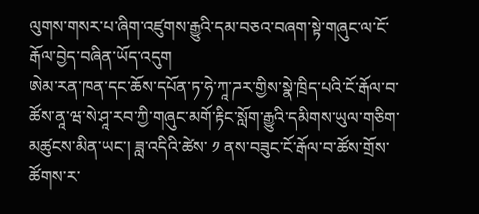ལུགས་གསར་པ་ཞིག་འཛུགས་རྒྱུའི་དམ་བཅའ་བཞག་སྟེ་གཞུང་ལ་ངོ་རྒོལ་བྱེད་བཞིན་ཡོད་འདུག
ཨེམ་རན་ཁན་དང་ཆོས་དཔོན་ཏ་ཧེ་ཀཱ་ཌར་གྱིས་སྣེ་ཁྲིད་པའི་ངོ་རྒོལ་བ་ཚོས་ནཱ་ཝ་སེ་ཤཱ་རབ་ཀྱི་གཞུང་མགོ་རྟིང་སློག་རྒྱུའི་དམིགས་ཡུལ་གཅིག་མཚུངས་མིན་ཡང་། ཟླ་འདིའི་ཚེས་ ༡ ནས་བཟུང་ངོ་རྒོལ་བ་ཚོས་གྲོས་ཚོགས་ར་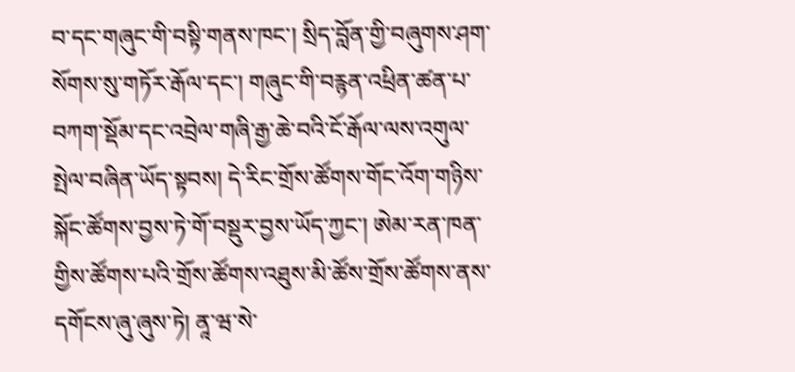བ་དང་གཞུང་གི་བསྟི་གནས་ཁང་། སྲིད་བློན་གྱི་བཞུགས་ཤག་སོགས་སུ་གཏོར་རྒོལ་དང་། གཞུང་གི་བརྙན་འཕྲིན་ཚན་པ་བཀག་སྡོམ་དང་འབྲེལ་གཞི་རྒྱ་ཆེ་བའི་ངོ་རྒོལ་ལས་འགུལ་སྤེལ་བཞིན་ཡོད་སྟབས། དེ་རིང་གྲོས་ཚོགས་གོང་འོག་གཉིས་སྐོང་ཚོགས་བྱས་ཏེ་གོ་བསྡུར་བྱས་ཡོད་ཀྱང་། ཨེམ་རན་ཁན་གྱིས་ཚོགས་པའི་གྲོས་ཚོགས་འཐུས་མི་ཚོས་གྲོས་ཚོགས་ནས་དགོངས་ཞུ་ཞུས་ཏེ། ནཱ་ཝ་སེ་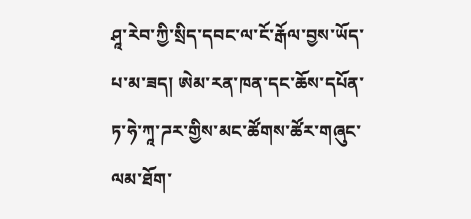ཤཱ་རེབ་ཀྱི་སྲིད་དབང་ལ་ངོ་རྒོལ་བྱས་ཡོད་པ་མ་ཟད། ཨེམ་རན་ཁན་དང་ཆོས་དཔོན་ཏ་ཧེ་ཀཱ་ཌར་གྱིས་མང་ཚོགས་ཚོར་གཞུང་ལམ་ཐོག་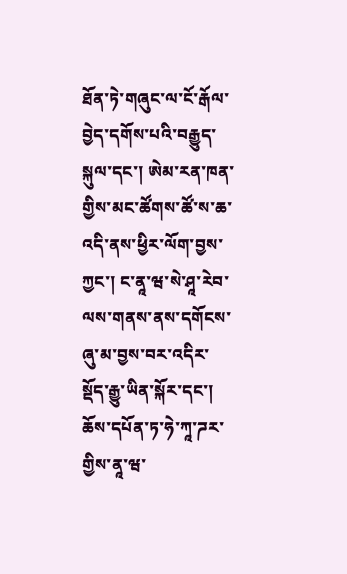ཐོན་ཏེ་གཞུང་ལ་ངོ་རྒོལ་བྱེད་དགོས་པའི་བརྒྱུད་སྐུལ་དང་། ཨེམ་རན་ཁན་གྱིས་མང་ཚོགས་ཚོ་ས་ཆ་འདི་ནས་ཕྱིར་ལོག་བྱས་ཀྱང་། ང་ནཱ་ཝ་སེ་ཤཱ་རེབ་ལས་གནས་ནས་དགོངས་ཞུ་མ་བྱས་བར་འདིར་སྡོད་རྒྱུ་ཡིན་སྐོར་དང་། ཆོས་དཔོན་ཏ་ཧེ་ཀཱ་ཌར་གྱིས་ནཱ་ཝ་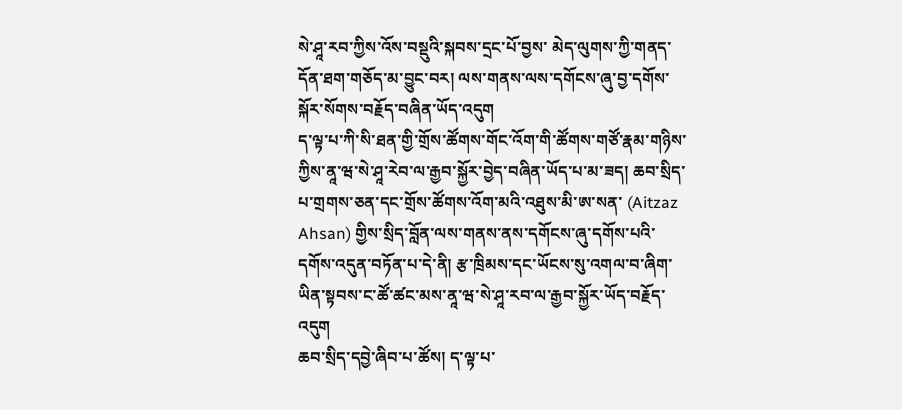སེ་ཤཱ་རབ་ཀྱིས་འོས་བསྡུའི་སྐབས་དྲང་པོ་བྱས་ མེད་ལུགས་ཀྱི་གནད་དོན་ཐག་གཅོད་མ་བྱུང་བར། ལས་གནས་ལས་དགོངས་ཞུ་བྱ་དགོས་སྐོར་སོགས་བརྗོད་བཞིན་ཡོད་འདུག
ད་ལྟ་པ་ཀི་སི་ཐན་གྱི་གྲོས་ཚོགས་གོང་འོག་གི་ཚོགས་གཙོ་རྣམ་གཉིས་ཀྱིས་ནཱ་ཝ་སེ་ཤཱ་རེབ་ལ་རྒྱབ་སྐྱོར་བྱེད་བཞིན་ཡོད་པ་མ་ཟད། ཆབ་སྲིད་པ་གྲགས་ཅན་དང་གྲོས་ཚོགས་འོག་མའི་འཐུས་མི་ཨ་སན་ (Aitzaz Ahsan) གྱིས་སྲིད་བློན་ལས་གནས་ནས་དགོངས་ཞུ་དགོས་པའི་དགོས་འདུན་བཏོན་པ་དེ་ནི། རྩ་ཁྲིམས་དང་ཡོངས་སུ་འགལ་བ་ཞིག་ཡིན་སྟབས་ང་ཚོ་ཚང་མས་ནཱ་ཝ་སེ་ཤཱ་རབ་ལ་རྒྱབ་སྐྱོར་ཡོད་བརྗོད་འདུག
ཆབ་སྲིད་དབྱེ་ཞིབ་པ་ཚོས། ད་ལྟ་པ་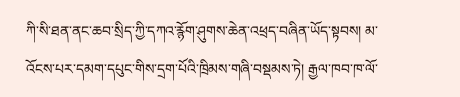ཀི་སི་ཐན་ནང་ཆབ་སྲིད་ཀྱི་དཀའ་རྙོག་ཤུགས་ཆེན་འཕྲད་བཞིན་ཡོད་སྟབས། མ་འོངས་པར་དམག་དཔུང་གིས་དྲག་པོའི་ཁྲིམས་གཞི་བསྡམས་ཏེ། རྒྱལ་ཁབ་ཁ་ལོ་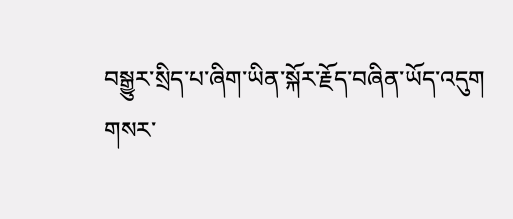བསྒྱུར་སྲིད་པ་ཞིག་ཡིན་སྐོར་རྗོད་བཞིན་ཡོད་འདུག
གསར་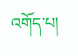འགོད་པ།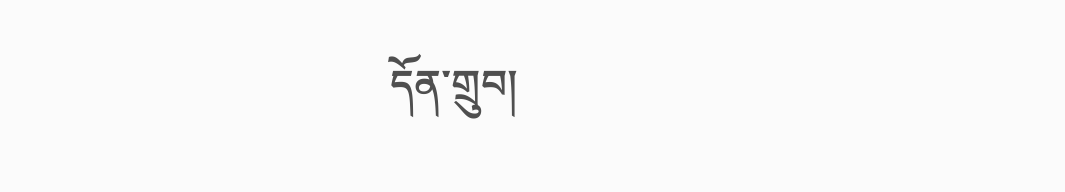དོན་གྲུབ།